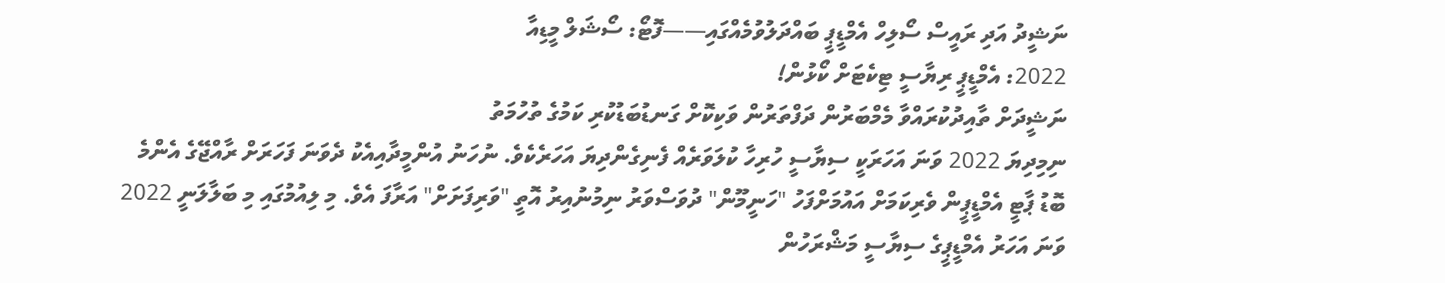ނަޝީދު އަދި ރައީސް ސޯލިހް އެމްޑީޕީ ބައްދަލުވުމެއްގައި——ފޮޓޯ: ސޯޝަލް މީޑިއާ
2022: އެމްޑީޕީ ރިޔާސީ ޓިކެޓަށް ކޯޅުން!
ނަޝީދަށް ތާއިދުކުރައްވާ މެމްބަރުން ދަފްތަރުން ވަކިކޮށް ގަނޑުބަޑުކުރި ކަމުގެ ތުހުމަތު
ނިމިދިޔަ 2022 ވަނަ އަހަރަކީ ސިޔާސީ ހުރިހާ ކުލަވަރެއް ފެނިގެންދިޔަ އަހަރެކެވެ. ނުހަނު އުންމީދާއިއެކު ދެވަނަ ފަހަރަށް ރާއްޖޭގެ އެންމެ ބޮޑު ޕާޓީ އެމްޑީޕީން ވެރިކަމަށް އައުމަށްފަހު "ހަނީމޫން" ދުވަސްވަރު ނިމުނުއިރު އޮތީ "ވަރިފަށަށް" އަރާފަ އެވެ. މި ލިއުމުގައި މި ބަލާލަނީ 2022 ވަނަ އަހަރު އެމްޑީޕީގެ ސިޔާސީ މަޝްރަހުން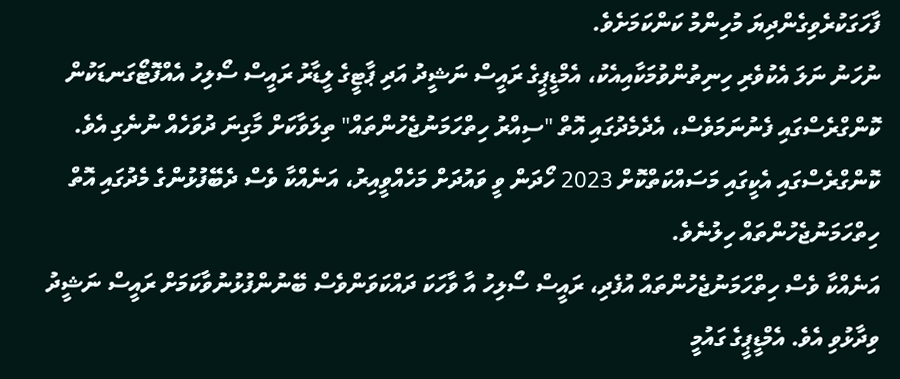ފާހަގަކުރެވިގެންދިޔަ މުހިންމު ކަންކަމަށެވެ.
ނުހަނު ނަލަ އެކުވެރި ހިނިތުންވުމަކާއިއެކު، އެމްޑީޕީގެ ރައީސް ނަޝީދު އަދި ޕާޓީގެ ލީޑާރު ރައީސް ސޯލިހު އެއްފޮޓޯގަނޑަކުން ކޮންގްރެސްގައި ފެނުނަމަވެސް، އެދެމެދުގައި އޮތް "ސިއްރު ހިތްހަމަނުޖެހުންތައް" ތިލަވާކަށް މާގިނަ ދުވަހެއް ނުނެގި އެވެ. ކޮންގްރެސްގައި އެކީގައި މަސައްކަތްކޮށް 2023 ހޯދަން ވީ ވައުދަށް މަހެއްވީއިރު، އަނެއްކާ ވެސް ދެބޭފުޅުންގެ މެދުގައި އޮތް ހިތްހަމަނުޖެހުންތައް ހިލުނެވެ.
އަނެއްކާ ވެސް ހިތްހަމަނުޖެހުންތައް އުފެދި، ރައީސް ސޯލިހު އާ ވާހަކަ ދައްކަވަންވެސް ބޭނުންފުޅުނުވާކަމަށް ރައީސް ނަޝީދު ވިދާޅުވި އެވެ. އެމްޑީޕީގެ ގައުމީ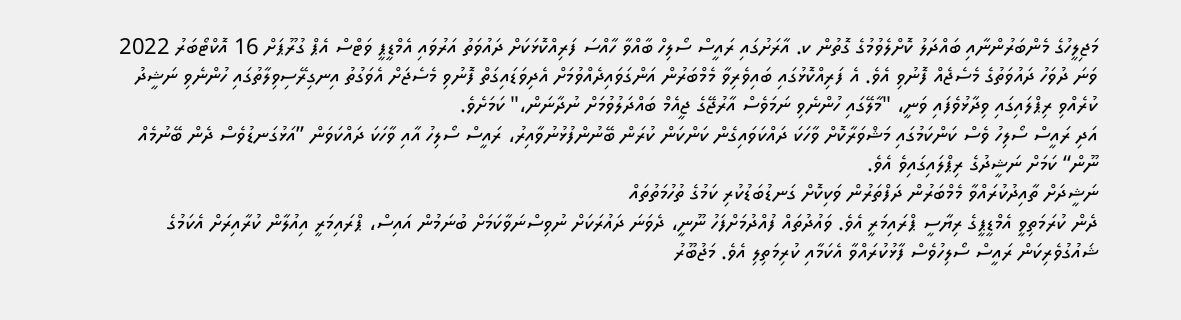މަޖިލީހުގެ މެންބަރުންނާއި ބައްދަލު ކޮށްލެވުމުގެ ގޮތުން ކ. އާރަށުގައި ރައީސް ސޯލިހް ބާއްވާ ހާއްސަ ފަރިއްކޮޅަކަށް ދައުވަތު އަރުވައި އެމްޑީޕީ ވަޓްސް އެޕް ގުރޫޕަށް 16 އޮކްޓޯބަރު 2022 ވަނަ ދުވަހު ދައުވަތުގެ މެސެޖެއް ފޮނުވި އެވެ. އެ ފަރިއްކޮޅުގައި ބައިވެރިވާ މެމްބަރުން އަންގަވައިދެއްވުމަށް އެދިވަޑައިގަތް ފޮނުވި މެސެޖަށް އެވަގުތު އިނގިރޭސިވިލާތުގައި ހުންނެވި ނަޝީދު ކުރެއްވި ރިޕްލައިގައި ވިދާޅުވެފައި ވަނީ، "މާލޭގައި ހުންނެވި ނަމަވެސް އާރުޖޭގެ ޖީއެމް ބައްދަލުވުމަށް ނުދާނަން،" ކަމަށެވެ.
އަދި ރައީސް ސޯލިހު ވެސް ކަންކަމުގައި މަޝްވަރާކޮށް ވާހަކަ ދައްކަވައިގެން ކަންކަން ކުރަން ބޭނުންފުޅުނުވާއިރު، ރައީސް ސޯލިހު އާއި ވާހަކަ ދައްކަވަން ”އަޅުގަނޑުވެސް ދެން ބޭނުމެއް ނޫން“ ކަމަށް ނަޝީދުގެ ރިޕްލައިގައިވެ އެވެ.
ނަޝީދަށް ތާއިދުކުރައްވާ މެމްބަރުން ދަފްތަރުން ވަކިކޮށް ގަނޑުބަޑުކުރި ކަމުގެ ތުހުމަތުތައް
ދެން ކުރަމަތިވީ އެމްޑީޕީގެ ރިޔާސީ ޕްރައިމަރީ އެވެ. ވައުދުތައް ފުއްދުމަށްފަހު ނޫނީ، ދެވަނަ ދައުރަކަށް ނުވިސްނަވާކަމަށް ބުނަމުން އައިސް، ޕްރައިމަރީ އިއުލާން ކުރާއިރަށް އެކަމުގެ ޝައުގުވެރިކަން ރައީސް ސޯލިހުވެސް ފާޅުކުރައްވާ އެކަމާއި ކުރިމަތިލި އެވެ. މަޖުބޫރު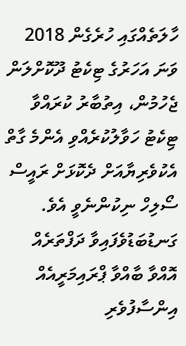ހާލަތެއްގައި ހުރެގެން 2018 ވަނަ އަހަރުގެ ޓިކެޓު ދޫކޮށްލަން ޖެހުމުން، އިތުބާރު ކުރައްވާ ޓިކެޓު ހަވާލުކުރެއްވި އެންމެ ގާތް އެކުވެރިޔާއަށް ދެކޮޅަށް ރައީސް ސޯލިހް ނިކުންނެވީ އެވެ.
ގަނޑުބަޑުވެފައިވާ ދަފްތަރެއް އޮއްވާ ބާއްވާ ޕްރައިމަރީއެއް އިންސާފުވެރި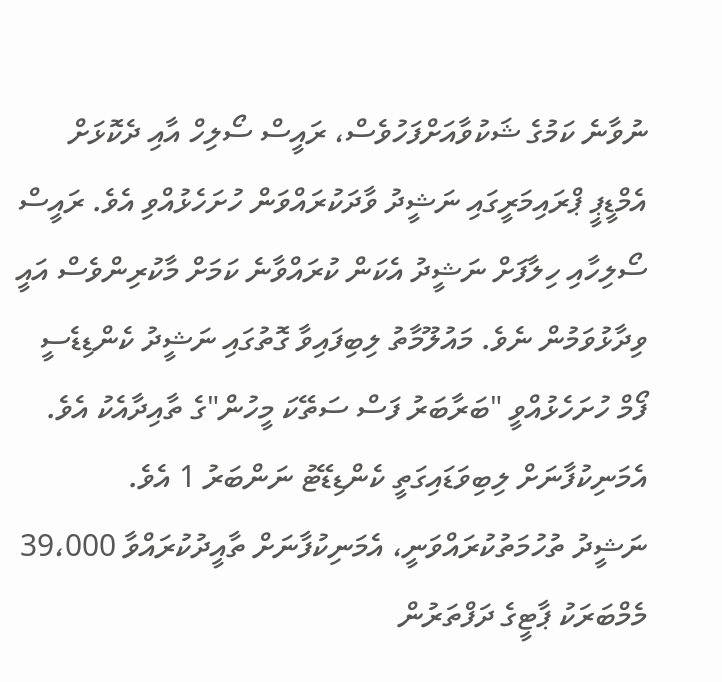ނުވާނެ ކަމުގެ ޝަކުވާއަށްފަހުވެސް، ރައީސް ސޯލިހް އާއި ދެކޮޅަށް އެމްޑީޕީ ޕްރައިމަރީގައި ނަޝީދު ވާދަކުރައްވަން ހުށަހެޅުއްވި އެވެ. ރައީސް ސޯލިހާއި ހިލާފަށް ނަޝީދު އެކަން ކުރައްވާނެ ކަމަށް މާކުރިންވެސް އައީ ވިދާޅުވަމުން ނެވެ. މައުލޫމާތު ލިބިފައިވާ ގޮތުގައި ނަޝީދު ކެންޑިޑެސީ ފޯމް ހުށަހެޅުއްވީ "ބަރާބަރު ފަސް ސަތޭކަ މީހުން"ގެ ތާއިދާއެކު އެވެ. އެމަނިކުފާނަށް ލިބިވަޑައިގަތީ ކެންޑިޑޭޓު ނަންބަރު 1 އެވެ.
ނަޝީދު ތުހުމަތުކުރައްވަނީ، އެމަނިކުފާނަށް ތާއީދުކުރައްވާ 39،000 މެމްބަރަކު ޕާޓީގެ ދަފްތަރުން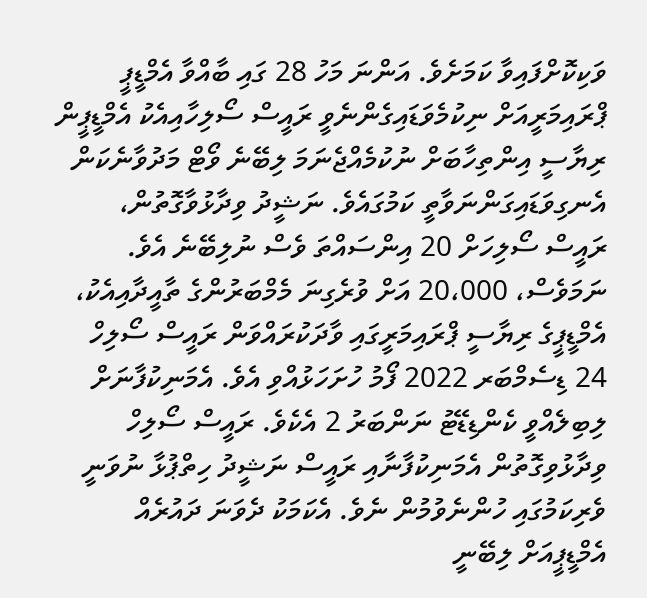ވަކިކޮށްފައިވާ ކަމަށެވެ. އަންނަ މަހު 28 ގައި ބާއްވާ އެމްޑީޕީ ޕްރައިމަރީއަށް ނިކުމެވަޑައިގެންނެވީ ރައީސް ސޯލިހާއިއެކު އެމްޑީޕީން ރިޔާސީ އިންތިހާބަށް ނުކުމެއްޖެނަމަ ލިބޭނެ ވޯޓް މަދުވާނެކަން އެނގިވަޑައިގަންނަވާތީ ކަމުގައެވެ. ނަޝީދު ވިދާޅުވާގޮތުން، ރައީސް ސޯލިހަށް 20 އިންސައްތަ ވެސް ނުލިބޭނެ އެވެ.
ނަމަވެސް، 20،000 އަށް ވުރެގިނަ މެމްބަރުންގެ ތާއީދާއިއެކު، އެމްޑީޕީގެ ރިޔާސީ ޕްރައިމަރީގައި ވާދަކުރައްވަން ރައީސް ސޯލިހް 24 ޑިސެމްބަރ 2022 ފޯމު ހުށަހަޅުއްވި އެވެ. އެމަނިކުފާނަށް ލިބިލެއްވީ ކެންޑިޑޭޓު ނަންބަރު 2 އެކެވެ. ރައީސް ސޯލިހް ވިދާޅުވިގޮތުން އެމަނިކުފާނާއި ރައީސް ނަޝީދު ހިތްޕުޅާ ނުވަނީ ވެރިކަމުގައި ހުންނެވުމުން ނެވެ. އެކަމަކު ދެވަނަ ދައުރެއް އެމްޑީޕީއަށް ލިބޭނީ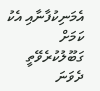އެމަނިކުފާނާއި އެކު ކަމަށް ގަބޫލުކުރެވޭތީ ދެވަނަ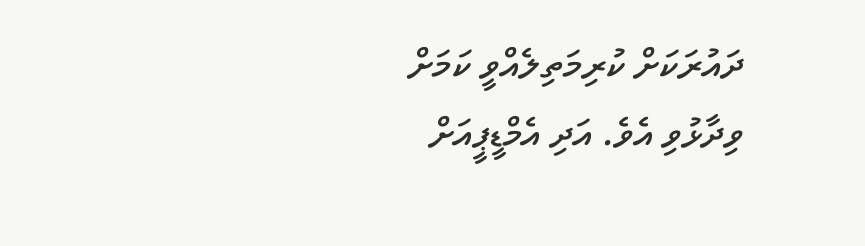ދައުރަކަށް ކުރިމަތިލެއްވީ ކަމަށް ވިދާޅުވި އެވެ. އަދި އެމްޑީޕީއަށް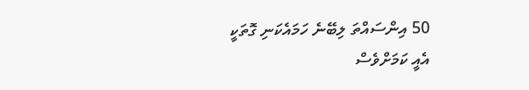50 އިންސައްތަ ލިބޭނެ ހަމައެކަނި ގޮތަކީ އެއީ ކަމަށްވެސް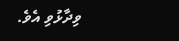ވިދާޅުވި އެވެ.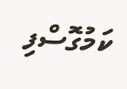ކަމުގޮސްފި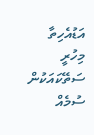އަޑުއެހިތާ މިހުރީ
ސަތޭކައަކުން ސުމެއް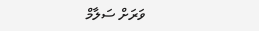ވަރަށް ސަލާމް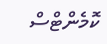ކޮމެންޓްސް